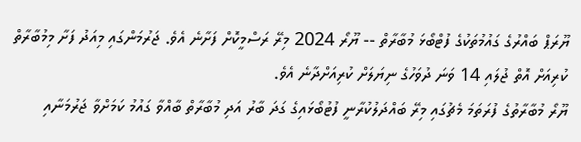ޔޫރަޕް ބައްރުގެ ގައުމުތަކުގެ ފުޓްބޯޅަ މުބާރާތް -- ޔޫރޯ 2024 މިރޭ ރަސްމީކޮށް ފަށާނެ އެވެ. ޖަރުމަންގައި މިއަދު ފަށާ މިމުބާރާތް ކުރިއަށް އޮތް ޖުލައި 14 ވަނަ ދުވަހުގެ ނިޔަލަށް ކުރިއަށްދާނެ އެވެ.
ޔޫރޯ މުބާރާތުގެ ފުރަތަމަ މެޗުގައި މިރޭ ބައްދަލުކުރާނީ ފުޓުބޯޅައިގެ ގަދަ ބާރު އަދި މުބާރާތް ބާއްވާ ގައުމު ކަމަށްވާ ޖަރުމަނާއި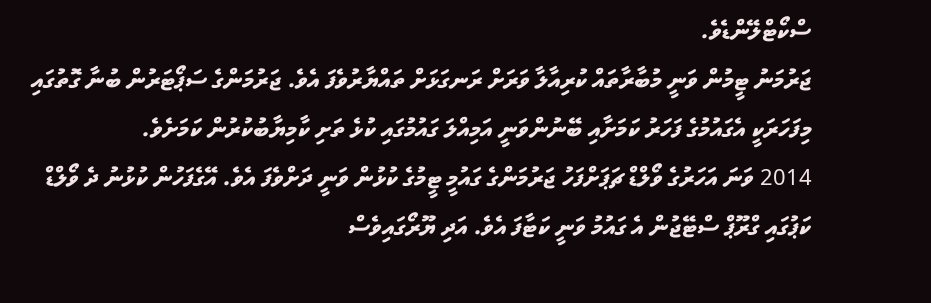ސްކޯޓްލޭންޑެވެ.
ޖަރުމަނު ޓީމުން ވަނީ މުބާރާތައް ކުރިއާލާ ވަރަށް ރަނގަޅަށް ތައްޔާރުވެފަ އެވެ. ޖަރުމަންގެ ސަޕޯޓަރުން ބުނާ ގޮތުގައި މިފަހަރަކީ އެގައުމުގެ ފަހަރު ކަމަށާއި ބޭނުންވަނީ އަމިއްލަ ގައުމުގައި ކުޅެ ތަށި ކާމިޔާބުކުރުން ކަމަށެވެ.
2014 ވަނަ އަހަރުގެ ވޯލްޑް ޗަޕަށްފަހު ޖަރުމަންގެ ގައުމީ ޓީމުގެ ކުޅުން ވަނީ ދަށްވެފަ އެވެ. އޭގެފަހުން ކުޅުނު ދެ ވޯލްޑް ކަޕުގައި ގްރޫޕް ސްޓޭޖުން އެ ގައުމު ވަނީ ކަޓާފަ އެވެ. އަދި ޔޫރޯގައިވެސް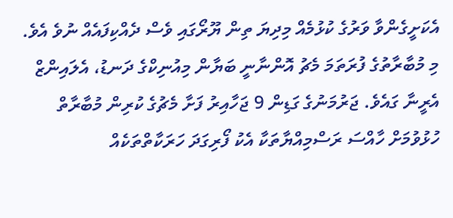އެކަށީގެންވާ ވަރުގެ ކުޅުމެއް މިދިޔަ ތިން ޔޫރޯގައި ވެސް ދެއްކިފައެއް ނުވެ އެވެ.
މި މުބާރާތުގެ ފުރަތަމަ މެޗު އޮންނާނީ ބަޔާން މިއުނިކްގެ ދަނޑު، އެލައިންޒް އެރީނާ ގައެވެ. ޖަރުމަނުގެ ގަޑިން 9 ޖަހާއިރު ފަށާ މެޗުގެ ކުރިން މުބާރާތް ހުޅުވުމަށް ހާއްސަ ރަސްމިއްޔާތަކާ އެކު ފޯރިގަދަ ހަރަކާތްތަކެއް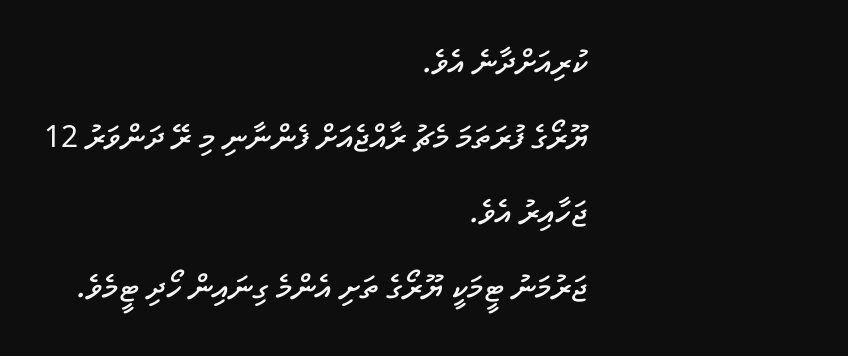ކުރިއަށްދާނެ އެވެ.
ޔޫރޯގެ ފުރަތަމަ މެޗު ރާއްޖެއަށް ފެންނާނި މި ރޭ ދަންވަރު 12 ޖަހާއިރު އެވެ.
ޖަރުމަނު ޓީމަކީ ޔޫރޯގެ ތަށި އެންމެ ގިނައިން ހޯދި ޓީމެވެ.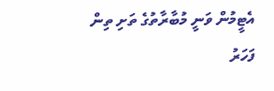އެޓީމުން ވަނީ މުބާރާތުގެ ތަށި ތިން ފަހަރު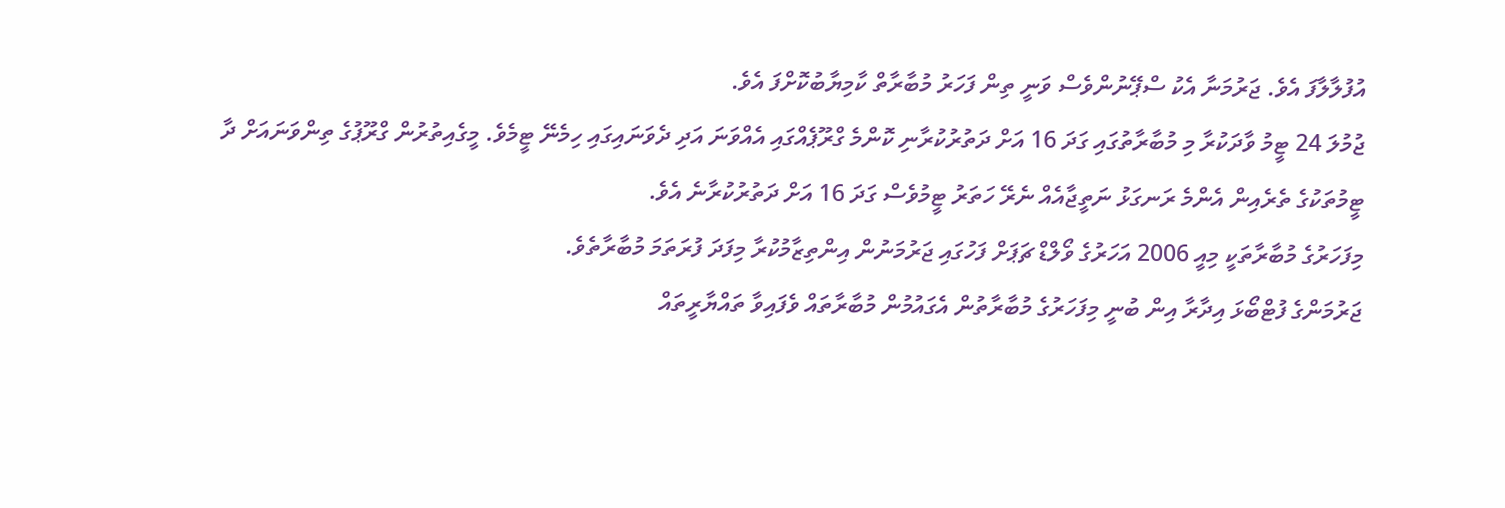އުފުލާލާފަ އެވެ. ޖަރުމަނާ އެކު ސްޕޭނުންވެސް ވަނީ ތިން ފަހަރު މުބާރާތް ކާމިޔާބުކޮށްފަ އެވެ.
ޖުމުލަ 24 ޓީމު ވާދަކުރާ މި މުބާރާތުގައި ގަދަ 16 އަށް ދަތުރުކުރާނި ކޮންމެ ގްރޫޕެއްގައި އެއްވަނަ އަދި ދެވަނައިގައި ހިމެނޭ ޓީމެވެ. މީގެއިތުރުން ގްރޫޕުގެ ތިންވަނައަށް ދާ ޓީމުތަކުގެ ތެރެއިން އެންމެ ރަނގަޅު ނަތީޖާއެއް ނެރޭ ހަތަރު ޓީމުވެސް ގަދަ 16 އަށް ދަތުރުކުރާނެ އެވެ.
މިފަހަރުގެ މުބާރާތަކީ މިއީ 2006 އަހަރުގެ ވޯލްޑް ޗަޕަށް ފަހުގައި ޖަރުމަނުން އިންތިޒާމުކުރާ މިފަދަ ފުރަތަމަ މުބާރާތެވެ.
ޖަރުމަންގެ ފުޓްބޯޅަ އިދާރާ އިން ބުނީ މިފަހަރުގެ މުބާރާތުން އެގައުމުން މުބާރާތައް ވެފައިވާ ތައްޔާރީތައް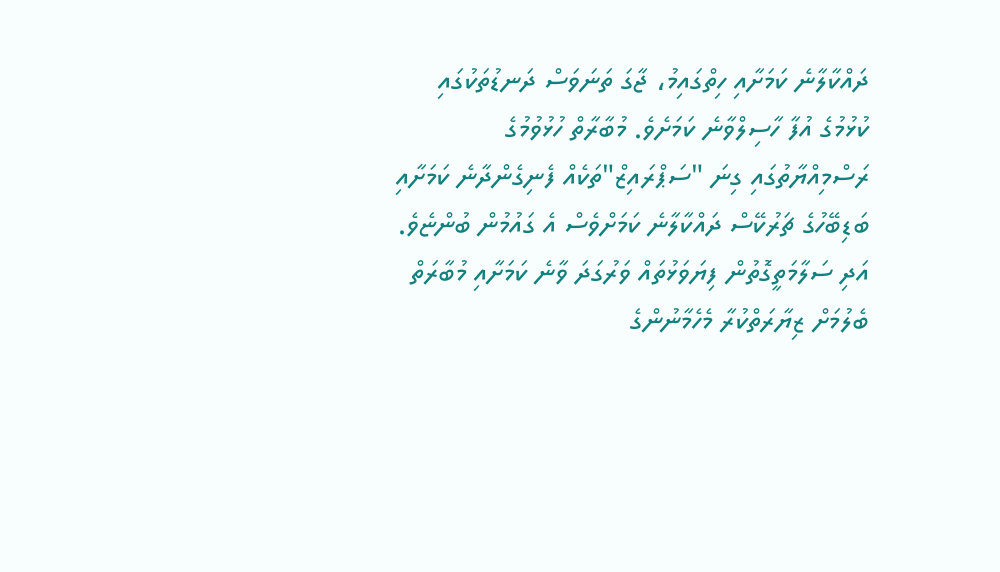ދައްކާލާނެ ކަމަށާއި ހިތްގައިމު، ޖާގަ ތަނަވަސް ދަނޑުތަކުގައި ކުޅުމުގެ އުފާ ހާސިލްވާނެ ކަމަށެވެ. މުބާރާތް ހުޅުވުމުގެ ރަސްމިއްޔާތުގައި ގިނަ "ސަޕްރައިޒް"ތަކެއް ފެނިގެންދާނެ ކަމަށާއި ބަޑިބޭހުގެ ޗަރުކޭސް ދައްކާލާނެ ކަމަށްވެސް އެ ގައުމުން ބުންޏެވެ. އަދި ސަލާމަތީގޮތުން ފިޔަވަޅުތައް ވަރުގަދަ ވާނެ ކަމަށާއި މުބާރަތް ބެލުމަށް ޒިޔާރަތްކުރާ މެހެމާނުންގެ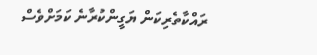ރައްކާތެރިކަން ޔަގީންކުރާނެ ކަމަށްވެސް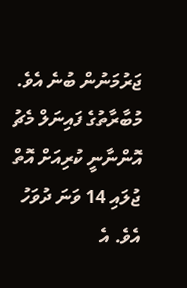ޖަރުމަނުން ބުނެ އެވެ.
މުބާރާތުގެ ފައިނަލް މެޗު އޮންނާނީ ކުރިއަށް އޮތް ޖުލައި 14 ވަނަ ދުވަހު އެވެ. އެ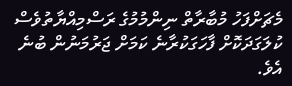މެޗަށްފަހު މުބާރާތް ނިންމުމުގެ ރަސްމިއްޔާތުވެސް ކުލަގަދަކޮށް ފާހަގަކުރާނެ ކަމަށް ޖަރުމަނުން ބުނެ އެވެ.